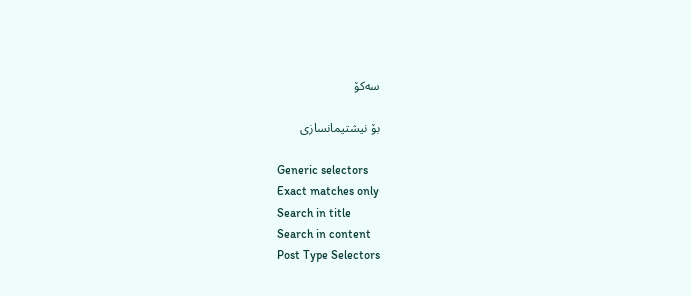سەکۆ

بۆ نیشتیمانسازی

Generic selectors
Exact matches only
Search in title
Search in content
Post Type Selectors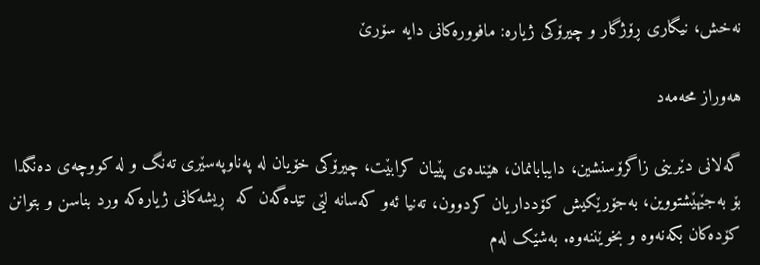نەخش، نیگاری ڕۆژگار و چیرۆکی ژیارە: مافوورەکانی دایە سۆرێ

هەوراز محەمەد

گەلانی دێرینی زاگرۆسنشین، دایبابانمان، هێندەی پێیان کرابێت، چیرۆکی خۆیان لە پەناوپەسێری تەنگ و لە کووچەی دەنگدا بۆ بەجێهێشتووین، بەجۆرێکیش کۆدداریان کردوون، تەنیا ئەو کەسانە لێی تێدەگەن کە  ڕیشەکانی ژیارەکە ورد بناسن و بتوانن کۆدەکان بکەنەوە و بخوێننەوە. بەشێک لەم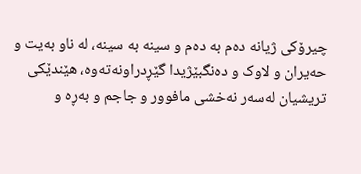چیرۆکی ژیانە دەم بە دەم و سینە بە سینە، لە ناو بەیت و حەیران و لاوک و دەنگبێژیدا گێڕدراونەتەوە، هێندێکی تریشیان لەسەر نەخشی مافوور و جاجم و بەڕە و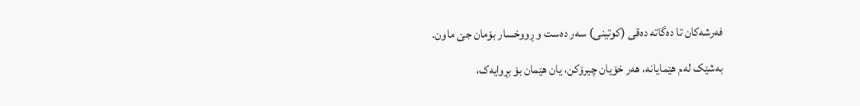فەرشەکان تا دەگاتە دەقی (کوتینی) سەر دەست و ڕووخسار بۆمان جێ ماون.

بەشێک لەم هێمایانە، هەر خۆیان چیرۆکن، یان هێمان بۆ بڕوایەک،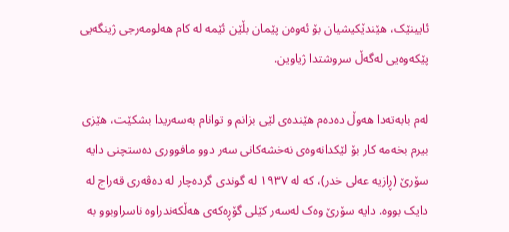ئایینێک، هێندێکیشیان بۆ ئەوەن پێمان بڵێن ئێمە لە کام هەلومەرجی ژینگەیی پێکەوەیی لەگەڵ سروشتدا ژیاوین.

لەم بابەتەدا هەوڵ دەدەم هێندەی لێی بزانم و توانام بەسەریدا بشکێت، هێزی بیرم بخەمە کار بۆ لێکدانەوەی نەخشەکانی سەر دوو مافووری دەستچنی دایە سۆرێ (ڕازیە عەلی خدر)، کە لە ١٩٣٧ لە گوندی گردەچار لە دەڤەری قەراج لە دایک بووە. دایە سۆرێ وەک لەسەر کێلی گۆڕەکەی هەڵکەندراوە ناسراوبوو بە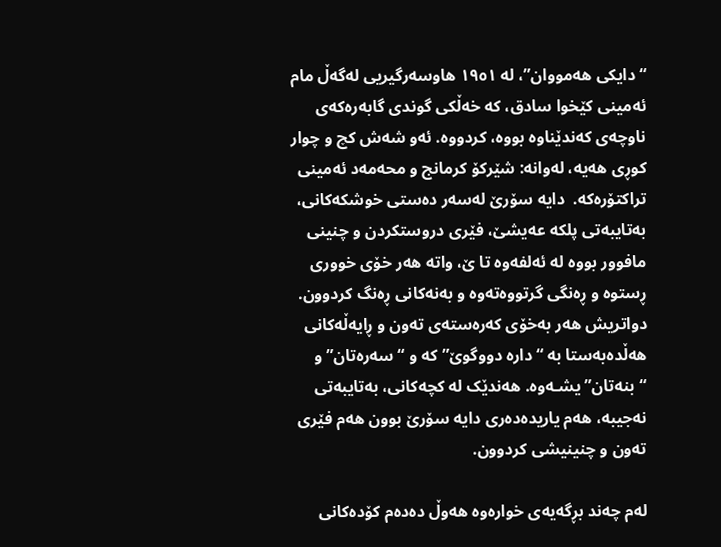“دایکی هەمووان”، لە ١٩٥١ هاوسەرگیریی لەگەڵ مام ئەمینی کێخوا سادق، کە خەڵکی گوندی گابەرەکەی ناوچەی کەندێناوە بووە، کردووە. ئەو شەش کچ و چوار کوڕی هەیە، لەوانە: شێرکۆ کرمانج و محەمەد ئەمینی تراکتۆرەکە.  دایە سۆرێ لەسەر دەستی خوشکەکانی، بەتایبەتی پلکە عەیشێ، فێری دروستکردن و چنینی مافوور بووە لە ئەلفەوە تا ێ، واتە هەر خۆی خووری ڕستوە و ڕەنگی گرتووەتەوە و بەنەکانی ڕەنگ کردوون. دواتریش هەر بەخۆی کەرەستەی تەون و ڕایەڵەکانی هەڵدەبەستا بە “دارە دووگوێ”کە و “سەرەتان” و “بنەتان”یشـەوە. هەندێک لە کچەکانی، بەتایبەتی نەجیبە، هەم یاریدەدەری دایە سۆرێ بوون هەم فێری تەون و چنینیشی کردوون.

لەم چەند بڕگەیەی خوارەوە هەوڵ دەدەم کۆدەکانی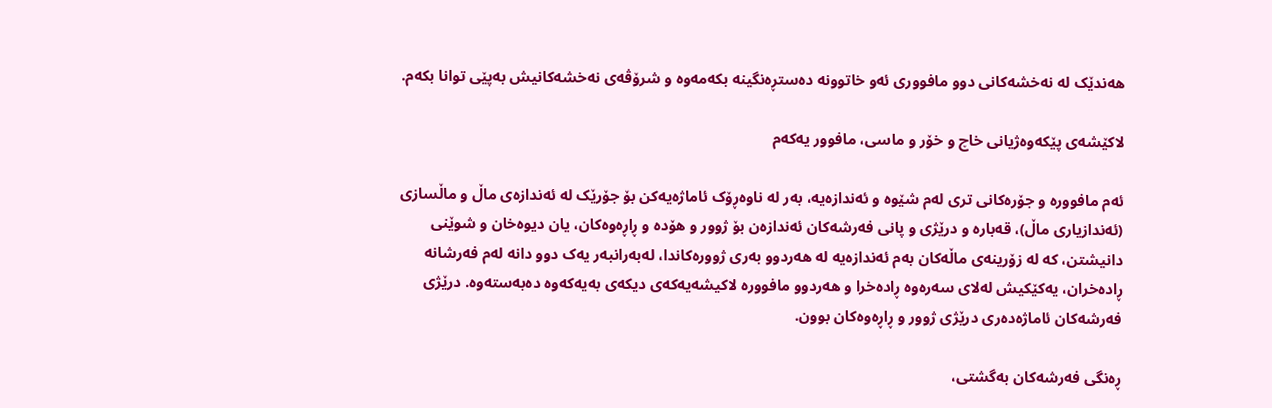هەندێک لە نەخشەکانی دوو مافووری ئەو خاتوونە دەستڕەنگینە بکەمەوە و شرۆڤەی نەخشەکانیش بەپێی توانا بکەم.

لاکێشەی پێکەوەژیانی خاچ و خۆر و ماسی، مافوور یەکەم

ئەم مافوورە و جۆرەکانی تری لەم شێوە و ئەندازەیە، بەر لە ناوەڕۆک ئاماژەیەکن بۆ جۆرێک لە ئەندازەی ماڵ و ماڵسازی (ئەندازیاری ماڵ)، قەبارە و درێژی و پانی فەرشەکان ئەندازەن بۆ ژوور و هۆدە و ڕاڕەوەکان، یان دیوەخان و شوێنی دانیشتن، کە لە زۆرینەی ماڵەکان بەم ئەندازەیە لە هەردوو بەری ژوورەکاندا، لەبەرانبەر یەک دوو دانە لەم فەرشانە ڕادەخران، یەکێکیش لەلای سەرەوە ڕادەخرا و هەردوو مافوورە لاکیشەیەکەی دیکەی بەیەکەوە دەبەستەوە. درێژی فەرشەکان ئاماژەدەری درێژی ژوور و ڕاڕەوەکان بوون.

ڕەنگی فەرشەکان بەگشتی،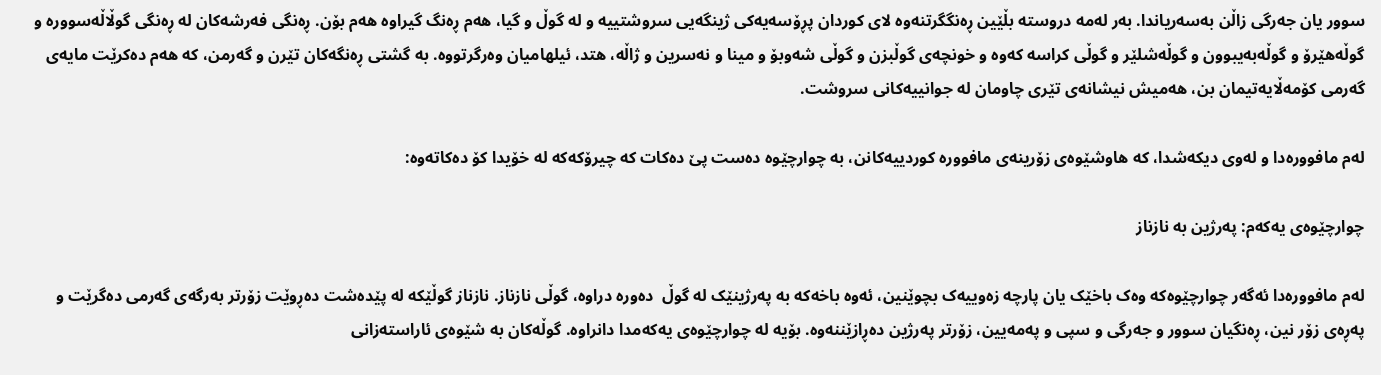سوور یان جەرگی زاڵن بەسەریاندا. بەر لەمە دروستە بڵێین ڕەنگگرتنەوە لای کوردان پڕۆسەیەکی ژینگەیی سروشتییە و لە گوڵ و گیا، هەم ڕەنگ گیراوە هەم بۆن. ڕەنگی فەرشەکان لە ڕەنگی گوڵاڵەسوورە و گوڵەهێرۆ و گوڵەبەیبوون و گوڵەشلێر و گوڵی کراسە کەوە و خونچەی گوڵبزن و گوڵی شەوبۆ و مینا و نەسرین و ژاڵە، هتد، ئیلهامیان وەرگرتووە. بە گشتی ڕەنگەکان تێرن و گەرمن، کە هەم دەکرێت مایەی گەرمی کۆمەڵایەتیمان بن، هەمیش نیشانەی تێری چاومان لە جوانییەکانی سروشت.

لەم مافوورەدا و لەوی دیکەشدا، کە هاوشێوەی زۆرینەی مافوورە کوردییەکانن، بە چوارچێوە دەست پێ دەکات کە چیرۆکەکە لە خۆیدا کۆ دەکاتەوە:

چوارچێوەی یەکەم: پەرژین بە نازناز

لەم مافوورەدا ئەگەر چوارچێوەکە وەک باخێک یان پارچە زەوییەک بچوێنین، ئەوە باخەکە بە پەرژینێک لە گوڵ  دەورە دراوە، گوڵی نازناز. نازناز گوڵێکە لە پێدەشت دەڕوێت زۆرتر بەرگەی گەرمی دەگرێت و پەڕەی زۆر نین، ڕەنگیان سوور و جەرگی و سپی و پەمەیین، زۆرتر پەرژین دەڕازێننەوە. بۆیە لە چوارچێوەی یەکەمدا دانراوە. گوڵەکان بە شێوەی ئاراستەزانی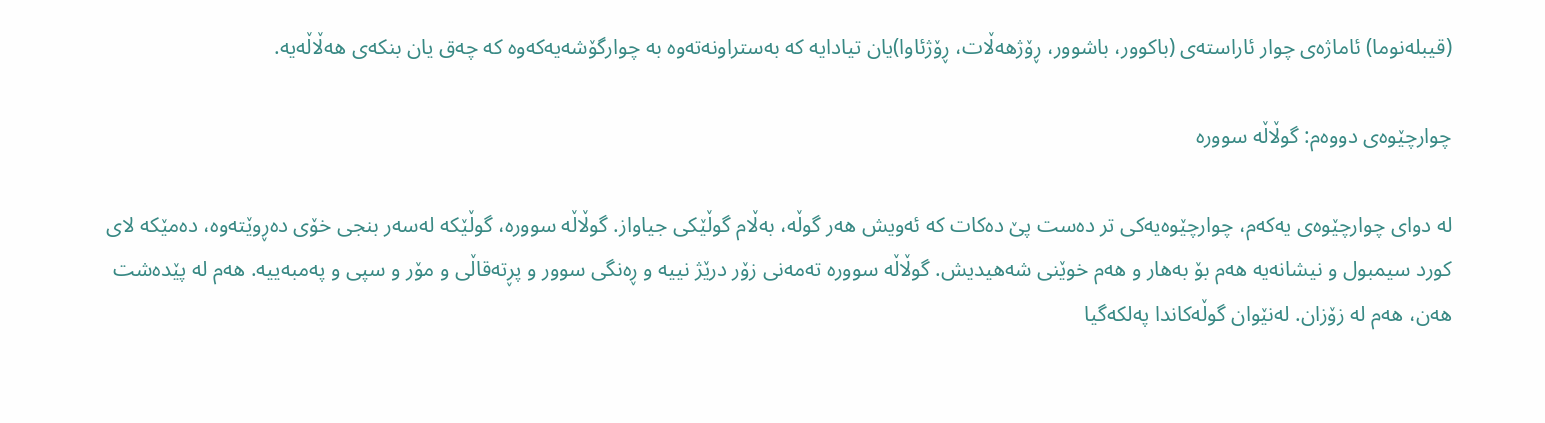(قیبلەنوما) ئاماژەی چوار ئاراستەی (باکوور، باشوور، ڕۆژهەڵات، ڕۆژئاوا)یان تیادایە کە بەستراونەتەوە بە چوارگۆشەیەکەوە کە چەق یان بنکەی هەڵاڵەیە.

چوارچێوەی دووەم: گوڵاڵە سوورە

لە دوای چوارچێوەی یەکەم، چوارچێوەیەکی تر دەست پێ دەکات کە ئەویش هەر گوڵە، بەڵام گوڵێکی جیاواز. گوڵاڵە سوورە، گوڵێکە لەسەر بنجی خۆی دەڕوێتەوە، دەمێکە لای کورد سیمبول و نیشانەیە هەم بۆ بەهار و هەم خوێنی شەهیدیش. گوڵاڵە سوورە تەمەنی زۆر درێژ نییە و ڕەنگی سوور و پڕتەقاڵی و مۆر و سپی و پەمبەییە. هەم لە پێدەشت هەن، هەم لە زۆزان. لەنێوان گوڵەکاندا پەلکەگیا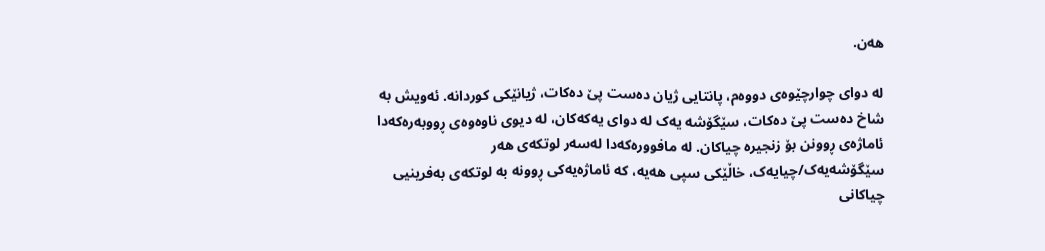هەن.

لە دوای چوارچێوەی دووەم، پانتایی ژیان دەست پێ دەکات، ژیانێکی کوردانە. ئەویش بە شاخ دەست پێ دەکات، سێگۆشە یەک لە دوای یەکەکان، لە دیوی ناوەوەی ڕووبەرەکەدا ئاماژەی ڕوونن بۆ زنجیرە چیاکان. لە مافوورەکەدا لەسەر لوتکەی هەر سێگۆشەیەک/چیایەک، خاڵێکی سپی هەیە، کە ئاماژەیەکی ڕوونە بە لوتکەی بەفرینیی چیاکانی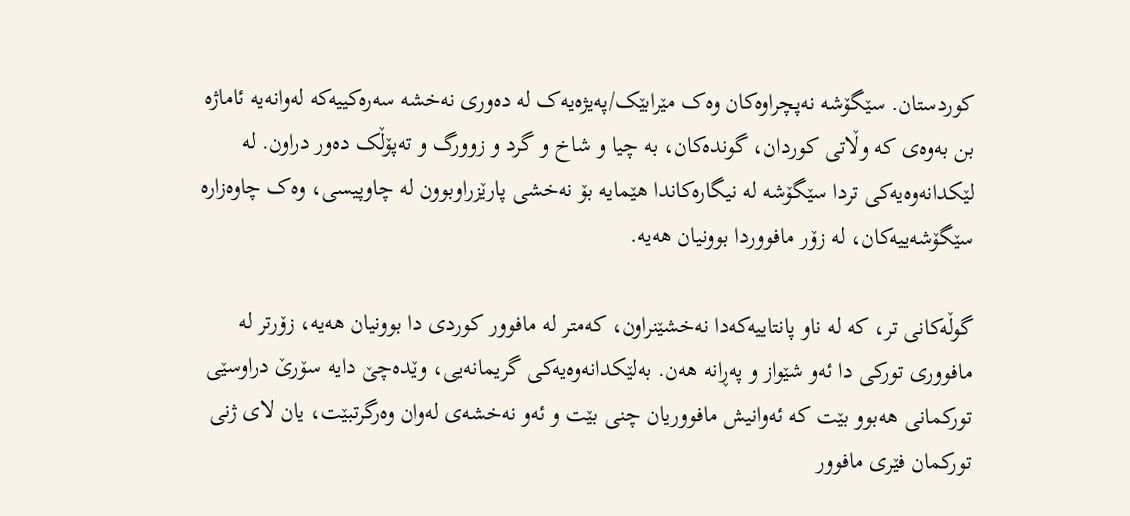کوردستان. سێگۆشە نەپچراوەکان وەک مێرابێک/پەیژەیەک لە دەوری نەخشە سەرەکییەکە لەوانەیە ئاماژە بن بەوەی کە وڵاتی کوردان، گوندەکان، بە چیا و شاخ و گرد و زوورگ و تەپۆڵک دەور دراون. لە لێکدانەوەیەکی تردا سێگۆشە لە نیگارەکاندا هێمایە بۆ نەخشی پارێزراوبوون لە چاوپیسی، وەک چاوەزارە سێگۆشەییەکان، لە زۆر مافووردا بوونیان هەیە.

گوڵەکانی تر، کە لە ناو پانتاییەکەدا نەخشێنراون، کەمتر لە مافوور کوردی دا بوونیان هەیە، زۆرتر لە مافووری تورکی دا ئەو شێواز و پەڕانە هەن. بەلێکدانەوەیەکی گریمانەیی، وێدەچێ دایە سۆرێ دراوسێی تورکمانی هەبوو بێت کە ئەوانیش مافووریان چنی بێت و ئەو نەخشەی لەوان وەرگرتبێت، یان لای ژنی تورکمان فێری مافوور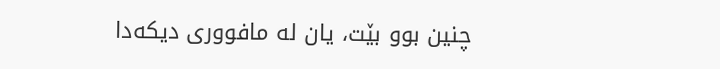چنین بوو بێت، یان لە مافووری دیکەدا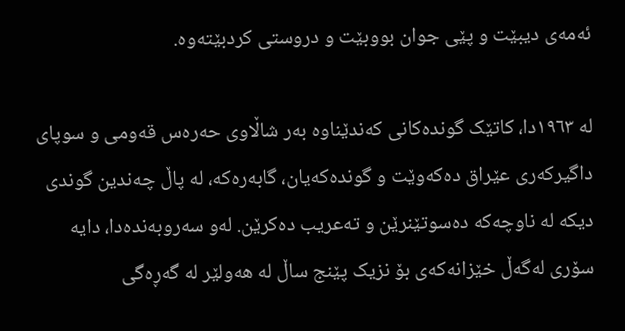ئەمەی دیبێت و پێی جوان بووبێت و دروستی کردبێتەوە.

لە ١٩٦٣دا، کاتێک گوندەکانی کەندێناوە بەر شاڵاوی حەرەس قەومی و سوپای داگیرکەری عێراق دەکەوێت و گوندەکەیان، گابەرەکە، لە پاڵ چەندین گوندی دیکە لە ناوچەکە دەسوتێنرێن و تەعریب دەکرێن. لەو سەروبەندەدا، دایە سۆری لەگەڵ خێزانەکەی بۆ نزیک پێنج ساڵ لە هەولێر لە گەڕەگی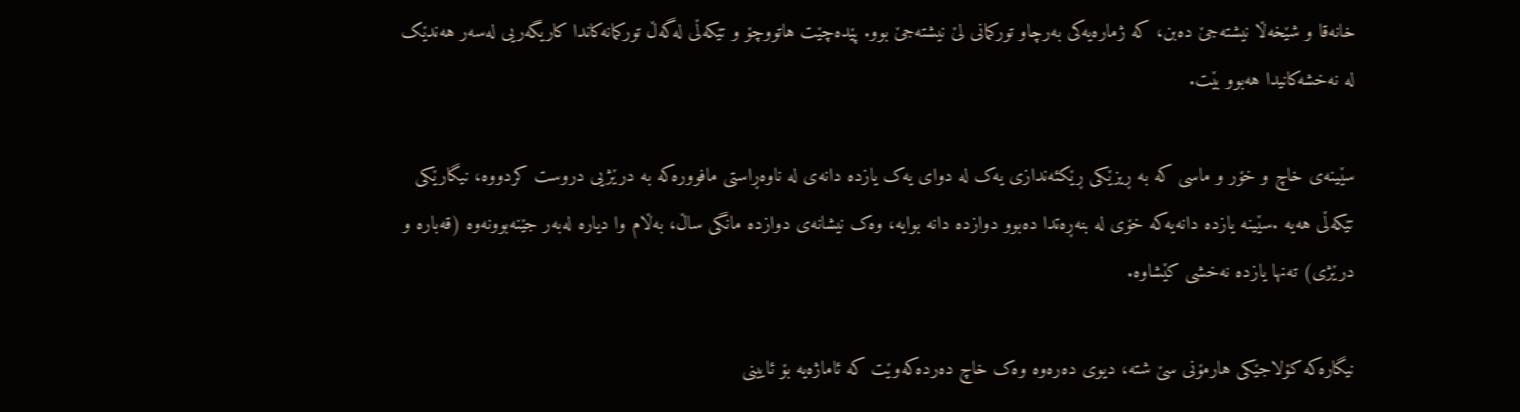خانەقا و شێخەڵا نیشتەجێ دەبن، کە ژمارەیەکی بەرچاو تورکمانی لێ نیشتەجێ بوو. پێدەچێت هاتووچۆ و تێکەڵی لەگەڵ تورکمانەکاندا کاریگەریی لەسەر هەندێک لە نەخشەکانیدا هەبوو بێت.

سێینەی خاچ و خۆر و ماسی کە بە ڕیزێکی ڕێکئەندازی یەک لە دوای یەک یازدە دانەی لە ناوەڕاستی مافوورەکە بە درێژیی دروست کردووە، نیگارێکی تێکەڵی هەیە .سێینە یازدە دانەیەکە خۆی لە بنەڕەتدا دەبوو دوازدە دانە بوایە، وەک نیشانەی دوازدە مانگی ساڵ، بەڵام وا دیارە لەبەر جێنەبوونەوە (قەبارە و درێژی) تەنها یازدە نەخشی کێشاوە.

نیگارەکە کۆلاجێکی هارمۆنی سێ شتە، دیوی دەرەوە وەک خاچ دەردەکەوێت کە ئاماژەیە بۆ ئایینی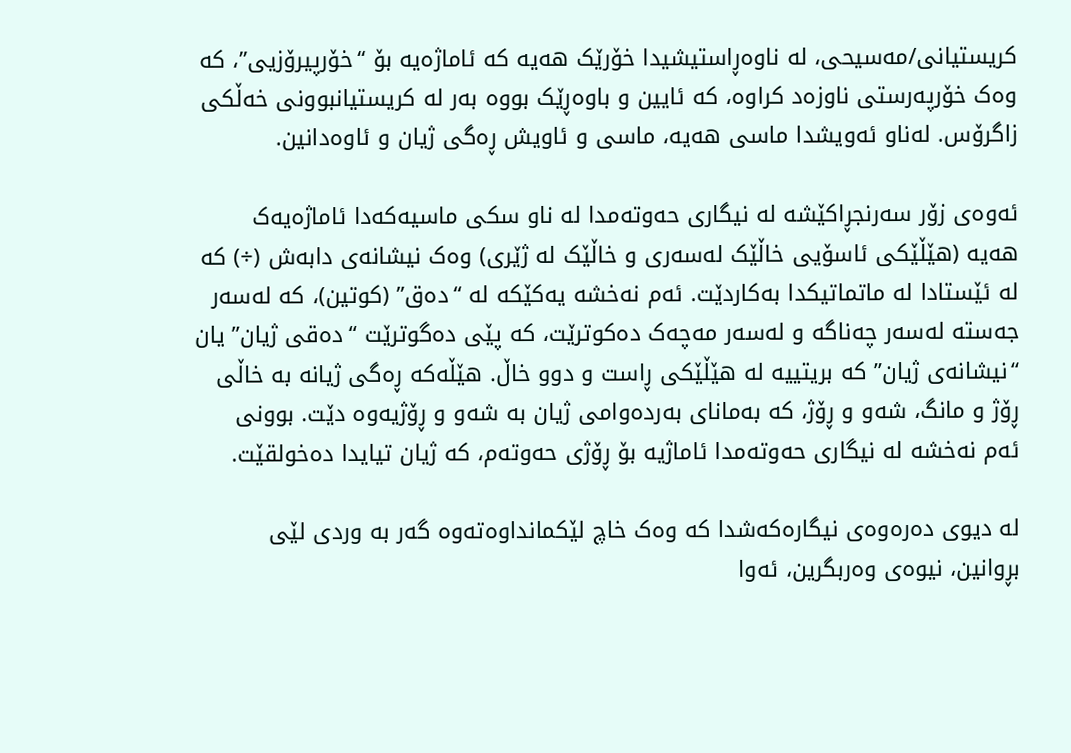کریستیانی/مەسیحی، لە ناوەڕاستیشیدا خۆرێک هەیە کە ئاماژەیە بۆ “خۆرپیرۆزیی”، کە وەک خۆرپەرستی ناوزەد کراوە، کە ئایین و باوەڕێک بووە بەر لە کریستیانبوونی خەڵكی زاگرۆس. لەناو ئەویشدا ماسی هەیە، ماسی و ئاویش ڕەگی ژیان و ئاوەدانین.

ئەوەی زۆر سەرنجڕاکێشە لە نیگاری حەوتەمدا لە ناو سکی ماسیەکەدا ئاماژەیەک هەیە (هێڵێکی ئاسۆیی خاڵێک لەسەری و خاڵێک لە ژێری) وەک نیشانەی دابەش (÷) کە لە ئێستادا لە ماتماتیکدا بەکاردێت. ئەم نەخشە یەکێکە لە “دەق” (کوتین)، کە لەسەر جەستە لەسەر چەناگە و لەسەر مەچەک دەکوترێت، کە پێی دەگوترێت “دەقی ژیان” یان “نیشانەی ژیان” کە بریتییە لە هێڵێکی ڕاست و دوو خاڵ. هێڵەکە ڕەگی ژیانە بە خاڵی ڕۆژ و مانگ، شەو و ڕۆژ، کە بەمانای بەردەوامی ژیان بە شەو و ڕۆژیەوە دێت. بوونی ئەم نەخشە لە نیگاری حەوتەمدا ئاماژیە بۆ ڕۆژی حەوتەم، کە ژیان تیایدا دەخولقێت.

لە دیوی دەرەوەی نیگارەکەشدا کە وەک خاچ لێکمانداوەتەوە گەر بە وردی لێی بڕوانین، نیوەی وەربگرین، ئەوا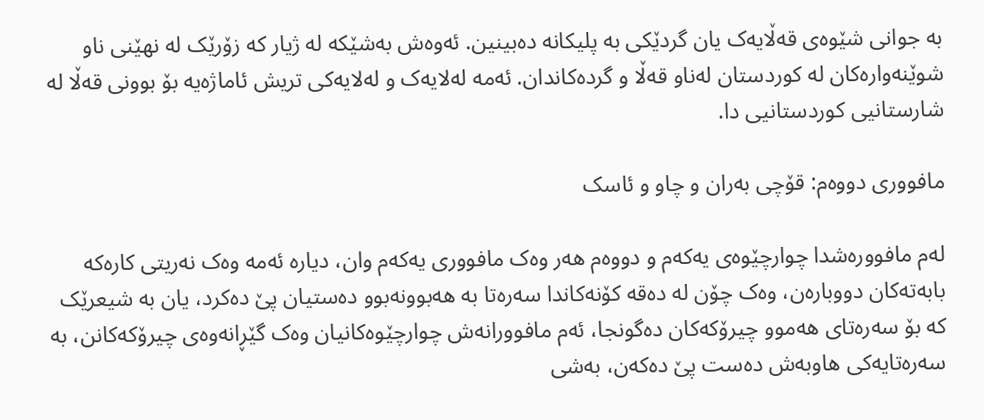بە جوانی شێوەی قەڵایەک یان گردێکی بە پلیکانە دەبینین. ئەوەش بەشێکە لە ژیار کە زۆرێک لە نهێنی ناو شوێنەوارەکان لە کوردستان لەناو قەڵا و گردەکاندان. ئەمە لەلایەک و لەلایەکی تریش ئاماژەیە بۆ بوونی قەڵا لە شارستانیی کوردستانیی دا.

مافووری دووەم: قۆچی بەران و چاو و ئاسک

لەم مافوورەشدا چوارچێوەی یەکەم و دووەم هەر وەک مافووری یەکەم وان، دیارە ئەمە وەک نەریتی کارەکە بابەتەکان دووبارەن، وەک چۆن لە دەقە کۆنەکاندا سەرەتا بە هەبوونەبوو دەستیان پێ دەکرد، یان بە شیعرێک کە بۆ سەرەتای هەموو چیرۆکەکان دەگونجا، ئەم مافوورانەش چوارچێوەکانیان وەک گێڕانەوەی چیرۆکەکانن، بە سەرەتایەکی هاوبەش دەست پێ دەکەن، بەشی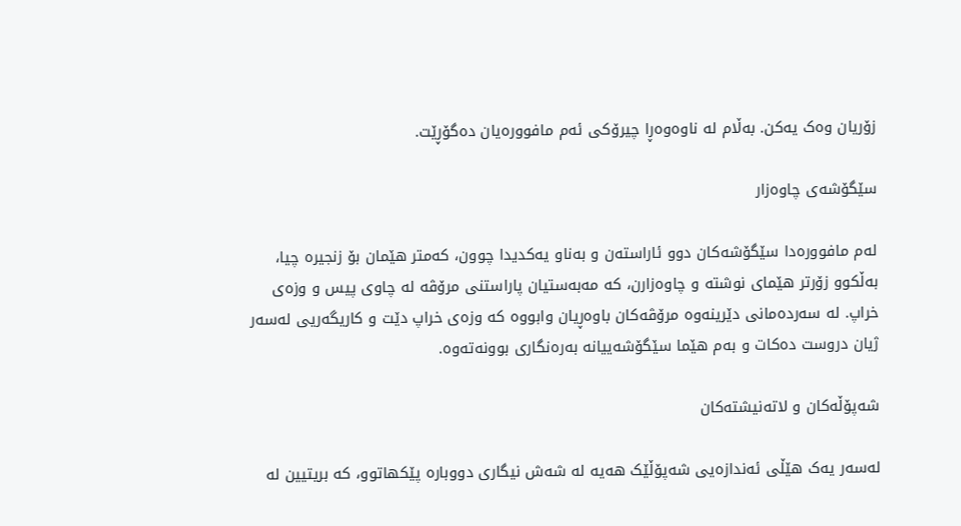زۆریان وەک یەکن. بەڵام لە ناوەوەڕا چیرۆکی ئەم مافوورەیان دەگۆڕێت.

سێگۆشەی چاوەزار

لەم مافوورەدا سێگۆشەکان دوو ئاراستەن و بەناو یەکدیدا چوون، کەمتر هێمان بۆ زنجیرە چیا، بەڵکوو زۆرتر هێمای نوشتە و چاوەزارن، کە مەبەستیان پاراستنی مرۆڤە لە چاوی پیس و وزەی خراپ. لە سەردەمانی دێرینەوە مرۆڤەکان باوەڕیان وابووە کە وزەی خراپ دێت و کاریگەریی لەسەر ژیان دروست دەکات و بەم هێما سێگۆشەییانە بەرەنگاری بوونەتەوە.

شەپۆڵەکان و لاتەنیشتەکان

لەسەر یەک هێڵی ئەندازەیی شەپۆڵێک هەیە لە شەش نیگاری دووبارە پێکهاتوو، کە بریتیین لە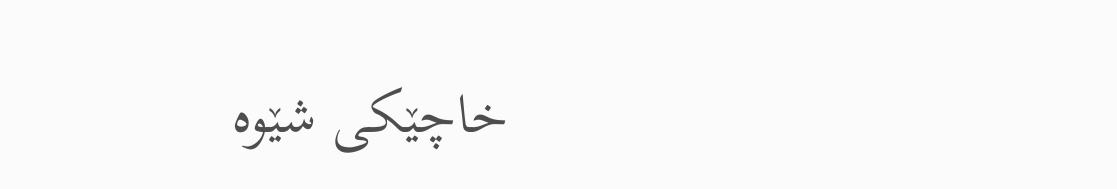خاچێکی شێوە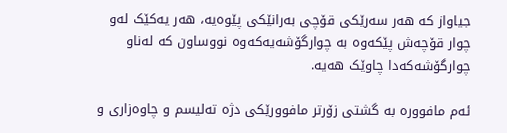جیاواز کە هەر سەرێکی قۆچی بەرانێکی پێوەیە، هەر یەکێک لەو چوار قۆچەش پێکەوە بە چوارگۆشەیەکەوە نووساون کە لەناو چوارگۆشەکەدا چاوێک هەیە.

ئەم مافوورە بە گشتی زۆرتر مافوورێکی دژە تەلیسم و چاوەزاری و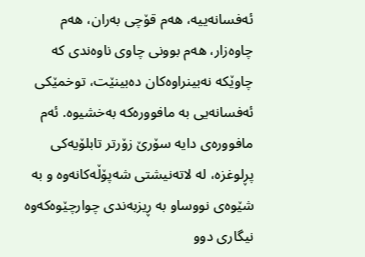ئەفسانەییە، هەم قۆچی بەران، هەم چاوەزار، هەم بوونی چاوی ناوەندی کە چاوێکە نەبینراوەکان دەبینێت، توخمێکی ئەفسانەیی بە مافوورەکە بەخشیوە. ئەم مافوورەی دایە سۆرێ زۆرتر تابلۆیەکی پڕلوغزە، لە لاتەنیشتی شەپۆڵەکانەوە و بە شێوەی نووساو بە ڕیزبەندی چوارچێوەکەوە نیگاری دوو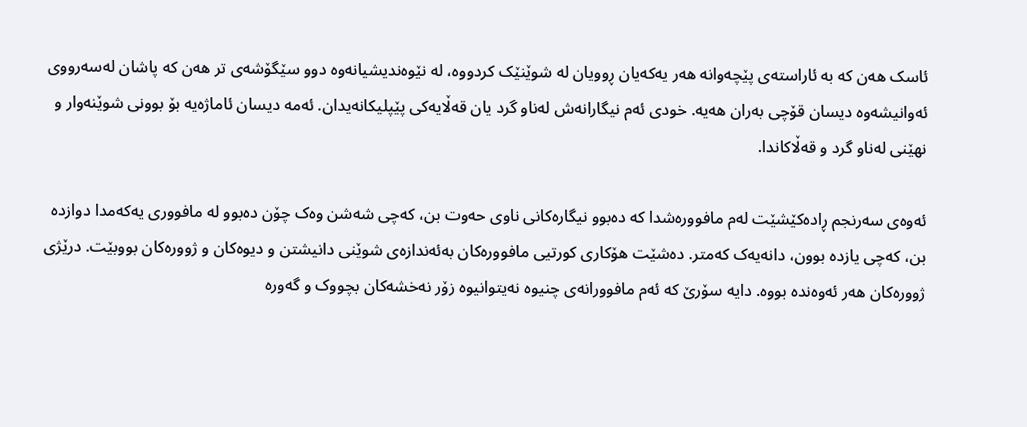ئاسک هەن کە بە ئاراستەی پێچەوانە هەر یەکەیان ڕوویان لە شوێنێک کردووە، لە نێوەندیشیانەوە دوو سێگۆشەی تر هەن کە پاشان لەسەرووی ئەوانیشەوە دیسان قۆچی بەران هەیە. خودی ئەم نیگارانەش لەناو گرد یان قەڵایەکی پێپلیکانەیدان. ئەمە دیسان ئاماژەیە بۆ بوونی شوێنەوار و نهێنی لەناو گرد و قەڵاکاندا.

ئەوەی سەرنجم ڕادەکێشێت لەم مافوورەشدا کە دەبوو نیگارەکانی ناوی حەوت بن، کەچی شەشن وەک چۆن دەبوو لە مافووری یەکەمدا دوازدە بن، کەچی یازدە بوون، دانەیەک کەمتر. دەشێت هۆکاری کورتیی مافوورەکان بەئەندازەی شوێنی دانیشتن و دیوەکان و ژوورەکان بووبێت. درێژی ژوورەکان هەر ئەوەندە بووە. دایە سۆرێ کە ئەم مافوورانەی چنیوە نەیتوانیوە زۆر نەخشەکان بچووک و گەورە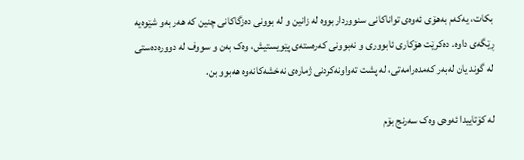بکات، یەکەم بەهۆی ئەوەی تواناکانی سنوورداربووە لە زانین و لە بوونی دەزگاکانی چنین کە هەر بەو شێوەیە ڕێگەی داوە. دەکرێت هۆکاری ئابووری و نەبوونی کەرەستەی پێویستیش، وەک بەن و سووف لە دوورەدەستی لە گوند یان لەبەر کەمدەرامەتی، لە پشت تەواونەکردنی ژمارەی نەخشەکانەوە هەبوو بن.

لە کۆتاییدا ئەوەی وەک سەرنج بۆم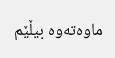ماوەتەوە بیڵێم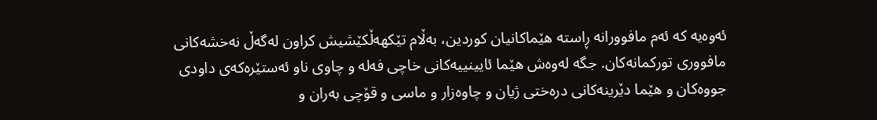ئەوەیە کە ئەم مافوورانە ڕاستە هێماکانیان کوردین، بەڵام تێکهەڵکێشیش کراون لەگەڵ نەخشەکانی مافووری تورکمانەکان. جگە لەوەش هێما ئایینییەکانی خاچی فەلە و چاوی ناو ئەستێرەکەی داودی جووەکان و هێما دێرینەکانی درەختی ژیان و چاوەزار و ماسی و قۆچی بەران و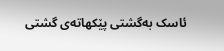ئاسک بەگشتی پێکهاتەی گشتی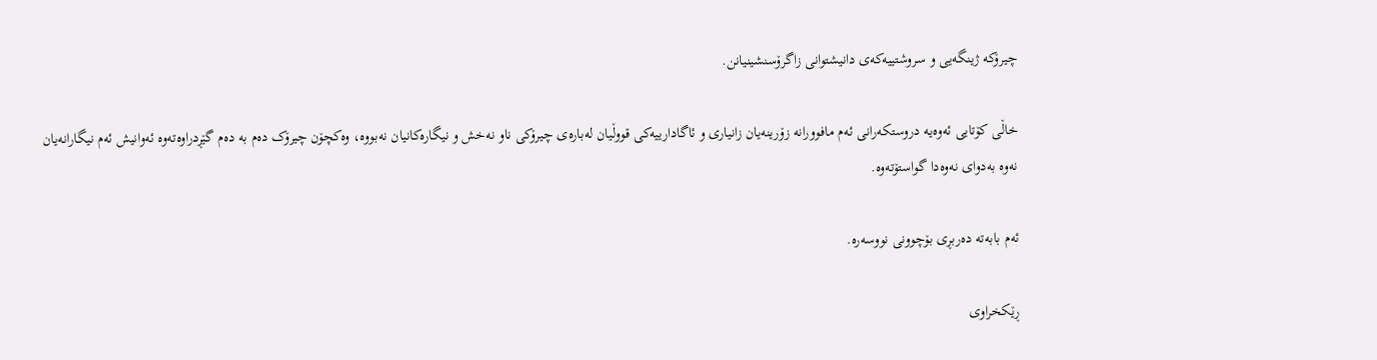چیرۆکە ژینگەیی و سروشتییەکەی دانیشتوانی زاگرۆسنشینیانن.

خاڵی کۆتایی ئەوەیە دروستکەرانی ئەم مافوورانە زۆرینەیان زانیاری و ئاگادارییەکی قووڵیان لەبارەی چیرۆکی ناو نەخش و نیگارەکانیان نەبووە، وەکچۆن چیرۆک دەم بە دەم گێڕدراوەتەوە ئەوانیش ئەم نیگارانەیان نەوە بەدوای نەوەدا گواستۆتەوە.

ئەم بابەتە دەربڕی بۆچوونی نووسەرە.

ڕێکخراوی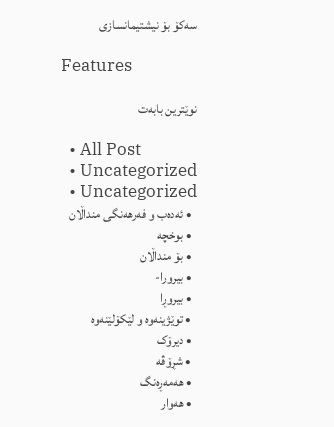سەکۆ بۆ نیشتیمانسازی

Features

نوێترین بابەت

  • All Post
  • Uncategorized
  • Uncategorized
  • ئەدەب و فەرهەنگی منداڵان
  • بوخچە
  • بۆ منداڵان
  • بیرورا-
  • بیروڕا
  • توێژینەوە و لێکۆلێنەوە
  • دیرۆک
  • شڕۆڤە
  • هەمەڕەنگ
  • هەوار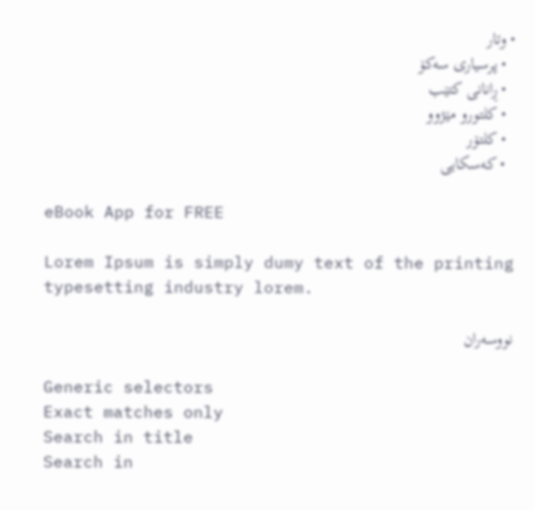• وتار
  • پرسیاری سەکۆ
  • ڕانانی کتێب
  • کلتورو مێژوو
  • کلتۆر
  • کەسکایی

eBook App for FREE

Lorem Ipsum is simply dumy text of the printing typesetting industry lorem.

نووسەران

Generic selectors
Exact matches only
Search in title
Search in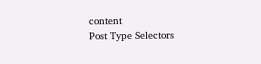content
Post Type Selectors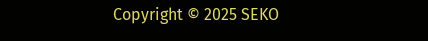Copyright © 2025 SEKO